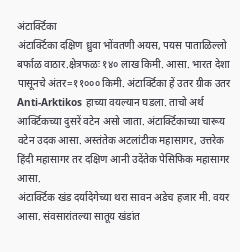अंटार्क्टिका
अंटार्क्टिका दक्षिण ध्रुवा भोंवतणी अयस, पयस पाताळिल्लो बर्फाळ वाठार.क्षेत्रफळः १४० लाख किमी. आसा. भारत देशा पासूनचे अंतर=११००० किमी. अंटार्क्टिका हें उतर ग्रीक उतर Anti-Arktikos हाच्या वयल्यान घडला. ताचो अर्थ आर्क्टिकच्या दुसरें वटेन असो जाता. अंटार्क्टिकाच्या चारूय वटेन उदक आसा. अस्तंतेक अटलांटीक महासागर, उत्तरेक हिंदी महासागर तर दक्षिण आनी उदेंतेक पेसिफिक महासागर आसा.
अंटार्क्टिक खंड दर्यादेगेच्या थरा सावन अडेच हजार मी. वयर आसा. संवसारांतल्या सातूय खंडांत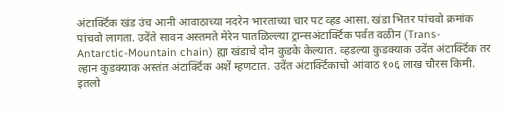अंटार्क्टिक खंड उंच आनी आवाठाच्या नदरेन भारताच्या चार पट व्हड आसा. खंडा भितर पांचवो क्रमांक पांचवो लागता. उदेंते सावन अस्तमते मेरेन पातळिल्ल्या ट्रान्सअंटार्क्टिक पर्वत वळीन (Trans- Antarctic-Mountain chain) ह्या खंडाचे दोन कुडके केल्यात. व्हडल्या कुडक्याक उदेंत अंटार्क्टिक तर ल्हान कुडक्याक अस्तंत अंटार्क्टिक अशें म्हणटात. उदेंत अंटार्क्टिकाचो आंवाठ १०६ लाख चौरस किमी. इतलो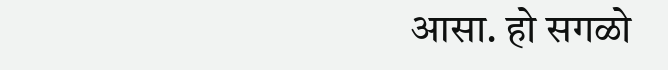आसा. हो सगळो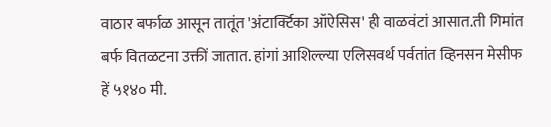वाठार बर्फाळ आसून तातूंत 'अंटार्क्टिका ऑऐसिस' ही वाळवंटां आसात.ती गिमांत बर्फ वितळटना उक्तीं जातात. हांगां आशिल्ल्या एलिसवर्थ पर्वतांत व्हिनसन मेसीफ हें ५१४० मी.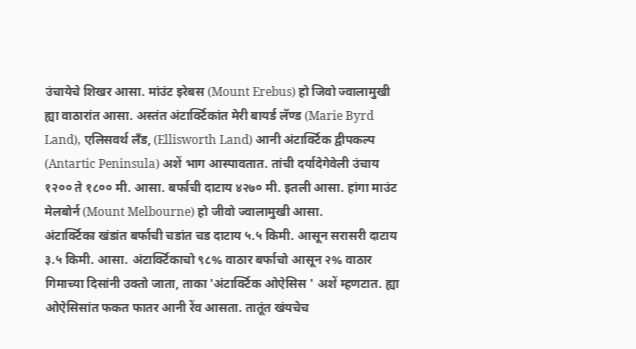उंचायेचे शिखर आसा. मांउंट इरेबस (Mount Erebus) हो जिवो ज्वालामुखी ह्या वाठारांत आसा. अस्तंत अंटार्क्टिकांत मेरी बायर्ड लॅण्ड (Marie Byrd Land), एलिसवर्थ लँड, (Ellisworth Land) आनी अंटार्क्टिक द्वीपकल्प (Antartic Peninsula) अशें भाग आस्पावतात. तांची दर्यादेगेवेली उंचाय १२०० ते १८०० मी. आसा. बर्फाची दाटाय ४२७० मी. इतली आसा. हांगा माउंट मेलबोर्न (Mount Melbourne) हो जीवो ज्वालामुखी आसा.
अंटार्क्टिका खंडांत बर्फाची चडांत चड दाटाय ५.५ किमी. आसून सरासरी दाटाय ३.५ किमी. आसा. अंटार्क्टिकाचो ९८% वाठार बर्फाचो आसून २% वाठार गिमाच्या दिसांनी उक्तो जाता, ताका 'अंटार्क्टिक ओऐसिस ' अशें म्हणटात. ह्या ओऐसिसांत फकत फातर आनी रेंव आसता. तातूंत खंयचेच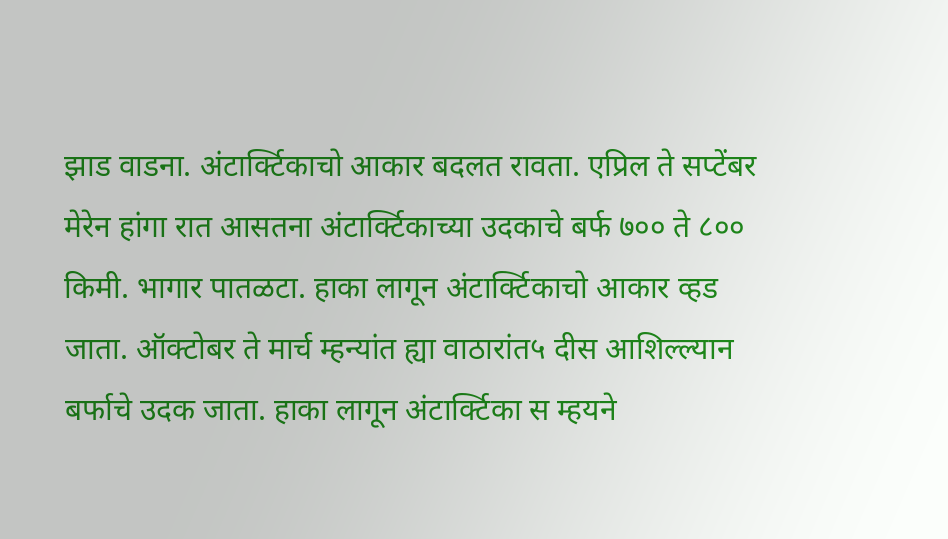झाड वाडना. अंटार्क्टिकाचो आकार बदलत रावता. एप्रिल ते सप्टेंबर मेरेन हांगा रात आसतना अंटार्क्टिकाच्या उदकाचे बर्फ ७०० ते ८०० किमी. भागार पातळटा. हाका लागून अंटार्क्टिकाचो आकार व्हड जाता. ऑक्टोबर ते मार्च म्हन्यांत ह्या वाठारांत५ दीस आशिल्ल्यान बर्फाचे उदक जाता. हाका लागून अंटार्क्टिका स म्हयने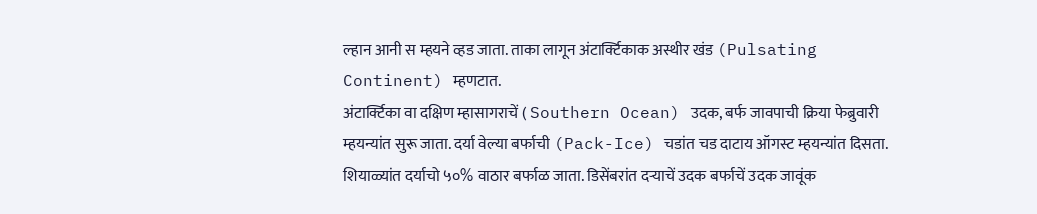ल्हान आनी स म्हयने व्हड जाता. ताका लागून अंटार्क्टिकाक अस्थीर खंड (Pulsating Continent) म्हणटात.
अंटार्क्टिका वा दक्षिण म्हासागराचें ( Southern Ocean) उदक, बर्फ जावपाची क्रिया फेब्रुवारी म्हयन्यांत सुरू जाता. दर्या वेल्या बर्फाची (Pack-Ice) चडांत चड दाटाय ऑगस्ट म्हयन्यांत दिसता. शियाळ्यांत दर्याचो ५०% वाठार बर्फाळ जाता. डिसेंबरांत दऱ्याचें उदक बर्फाचें उदक जावूंक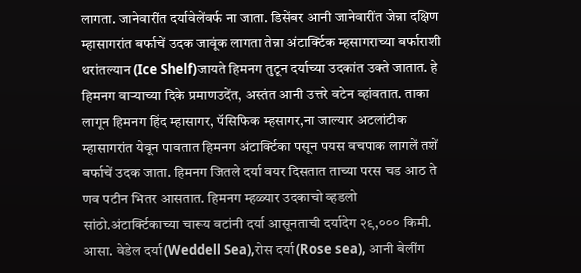लागता. जानेवारींत दर्यावेलेंवर्फ ना जाता. डिसेंबर आनी जानेवारींत जेन्ना दक्षिण म्हासागरांत बर्फाचें उदक जावूंक लागता तेन्ना अंटार्क्टिक म्हसागराच्या बर्फाराशी थरांतल्यान (Ice Shelf)जायते हिमनग तुटून दर्याच्या उदकांत उक्ते जातात. हे हिमनग वाऱ्याच्या दिके प्रमाणउदेंत, अस्तंत आनी उत्तरे वटेन व्हांवतात. ताका लागून हिमनग हिंद म्हासागर, पॅसिफिक म्हसागर,ना जाल्यार अटलांटीक म्हासागरांत येवून पावतात हिमनग अंटार्क्टिका पसून पयस वचपाक लागलें तशें बर्फाचें उदक जाता. हिमनग जितले दर्या वयर दिसतात ताच्या परस चड आठ ते णव पटीन भितर आसतात. हिमनग म्हळ्यार उदकाचो व्हडलो सांठो.अंटार्क्टिकाच्या चारूय वटांनी दर्या आसूनताची दर्यादेग २९,००० किमी. आसा. वेडेल दर्या(Weddell Sea),रोस दर्या(Rose sea), आनी बेलींग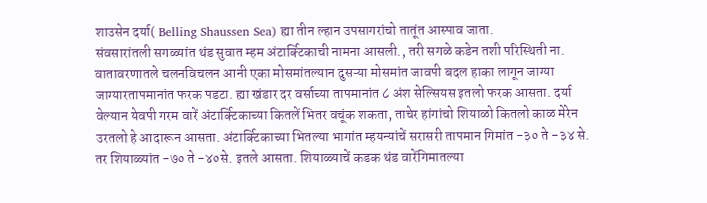शाउसेन दर्या( Belling Shaussen Sea) ह्या तीन ल्हान उपसागरांचो तातूंत आस्पाव जाता.
संवसारांतली सगळ्यांत थंड सुवात म्हम अंटार्क्टिकाची नामना आसली., तरी सगळे कडेन तशी परिस्थिती ना. वातावरणातले चलनविचलन आनी एका मोसमांतल्यान दुसऱ्या मोसमांत जावपी बदल हाका लागून जाग्या जाग्यारतापमानांत फरक पडटा. ह्या खंडार दर वर्साच्या तापमानांत ८ अंश सेल्सियस इतलो फरक आसता. दर्या वेल्यान येवपी गरम वारें अंटार्क्टिकाच्या कितलें भितर वचूंक शकता, ताचेर हांगांचो शियाळो कितलो काळ मेरेन उरतलो हे आदारून आसता. अंटार्क्टिकाच्या भितल्या भागांत म्हयन्यांचें सरासरी तापमान गिमांत -३० ते -३४ से. तर शियाळ्यांत -७० ते -४०से. इतले आसता. शियाळ्याचें कडक थंड वारेंगिमातल्या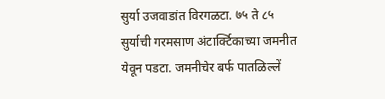सुर्या उजवाडांत विरगळटा. ७५ ते ८५ सुर्याची गरमसाण अंटार्क्टिकाच्या जमनीत येवून पडटा. जमनीचेर बर्फ पातळिल्लें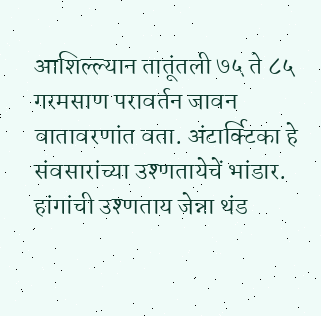आशिल्ल्यान तातूंतली ७५ ते ८५ गरमसाण परावर्तन जावन वातावरणांत वता. अंटार्क्टिका हे संवसारांच्या उश्णतायेचें भांडार. हांगांची उश्णताय जेन्ना थंड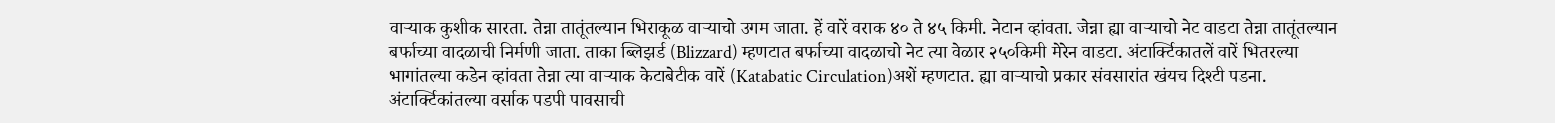वाऱ्याक कुशीक सारता. तेन्ना तातूंतल्यान भिराकूळ वाऱ्याचो उगम जाता. हें वारें वराक ४० ते ४५ किमी. नेटान व्हांवता. जेन्ना ह्या वाऱ्याचो नेट वाडटा तेन्ना तातूंतल्यान बर्फाच्या वादळाची निर्मणी जाता. ताका ब्लिझर्ड (Blizzard) म्हणटात बर्फाच्या वादळाचो नेट त्या वेळार २५०किमी मेरेन वाडटा. अंटार्क्टिकातलें वारें भितरल्या भागांतल्या कडेन व्हांवता तेन्ना त्या वाऱ्याक केटाबेटीक वारें (Katabatic Circulation)अशें म्हणटात. ह्या वाऱ्याचो प्रकार संवसारांत खंयच दिश्टी पडना. अंटार्क्टिकांतल्या वर्साक पडपी पावसाची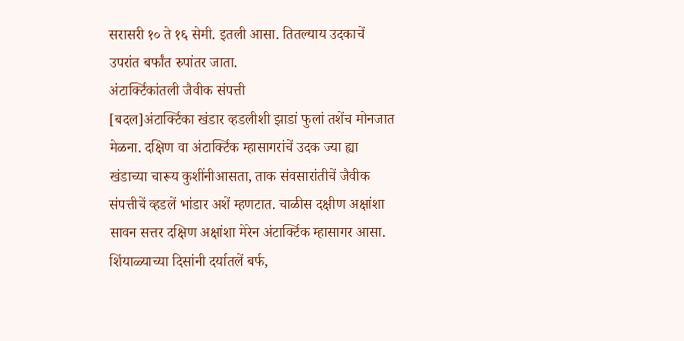सरासरी १० ते १६ सेमी. इतली आसा. तितल्याय उदकाचें उपरांत बर्फांत रुपांतर जाता.
अंटार्क्टिकांतली जैवीक संपत्ती
[बदल]अंटार्क्टिका खंडार व्हडलीशी झाडां फुलां तशेंच मोनजात मेळना. दक्षिण वा अंटार्क्टिक म्हासागरांचें उदक ज्या ह्या खंडाच्या चारूय कुशींनीआसता, ताक संवसारांतीचें जैवीक संपत्तीचें व्हडलें भांडार अशें म्हणटात. चाळीस दक्षीण अक्षांशा सावन सत्तर दक्षिण अक्षांशा मेरेन अंटार्क्टिक म्हासागर आसा. शिंयाळ्याच्या दिसांनी दर्यातलें बर्फ,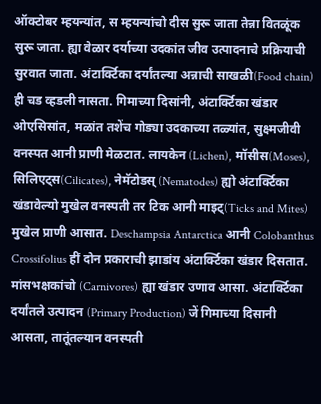ऑक्टोबर म्हयन्यांत, स म्हयन्यांचो दीस सुरू जाता तेन्ना वितळूंक सुरू जाता. ह्या वेळार दर्याच्या उदकांत जीव उत्पादनाचे प्रक्रियाची सुरवात जाता. अंटार्क्टिका दर्यांतल्या अन्नाची साखळी(Food chain) ही चड व्हडली नासता. गिमाच्या दिसांनी, अंटार्क्टिका खंडार ओएसिसांत, मळांत तशेंच गोड्या उदकाच्या तळ्यांत, सुक्ष्मजीवी वनस्पत आनी प्राणी मेळटात. लायकेन (Lichen), मॉसीस(Moses), सिलिएट्स(Cilicates), नेमॅटोडस् (Nematodes) ह्यो अंटार्क्टिका खंडावेल्यो मुखेल वनस्पती तर टिक आनी माइट्(Ticks and Mites) मुखेल प्राणी आसात. Deschampsia Antarctica आनी Colobanthus Crossifolius हीं दोन प्रकाराची झाडांय अंटार्क्टिका खंडार दिसतात. मांसभक्षकांचो (Carnivores) ह्या खंडार उणाव आसा. अंटार्क्टिका दर्यांतले उत्पादन (Primary Production) जें गिमाच्या दिसानी आसता, तातूंतल्यान वनस्पती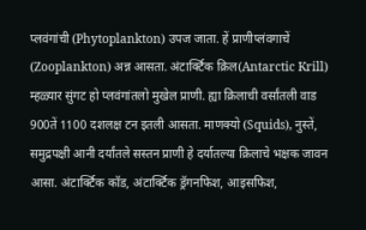प्लवंगांची (Phytoplankton) उपज जाता. हें प्राणीप्लंवगाचें (Zooplankton) अन्न आसता. अंटार्क्टिक क्रिल(Antarctic Krill) म्हळ्यार सुंगट हो प्लवंगांतलो मुखेल प्राणी. ह्या क्रिलाची वर्सांतली वाड 900तें 1100 दशलक्ष टन इतली आसता. माणक्यो (Squids), नुस्तें, समुद्रपक्षी आनी दर्यांतले सस्तन प्राणी हे दर्यातल्या क्रिलाचे भक्षक जावन आसा. अंटार्क्टिक कॉड, अंटार्क्टिक ड्रॅगनफिश, आइसफिश,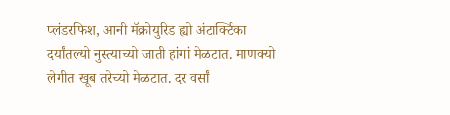प्लंडरफिश, आनी मॅक्रोयुरिड ह्यो अंटार्क्टिका दर्यांतल्यो नुस्त्याच्यो जाती हांगां मेळटात. माणक्यो लेगीत खूब तरेच्यो मेळटात. दर वर्सां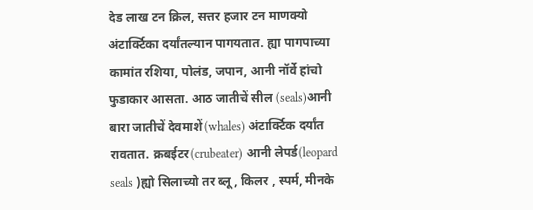देड लाख टन क्रिल, सत्तर हजार टन माणक्यो अंटार्क्टिका दर्यांतल्यान पागयतात. ह्या पागपाच्या कामांत रशिया, पोलंड, जपान, आनी नॉर्वे हांचो फुडाकार आसता. आठ जातीचें सील (seals)आनी बारा जातीचें देवमाशें(whales) अंटार्क्टिक दर्यांत रावतात. क्रबईटर(crubeater) आनी लेपर्ड(leopard seals )ह्यो सिलाच्यो तर ब्लू, किलर , स्पर्म, मीनके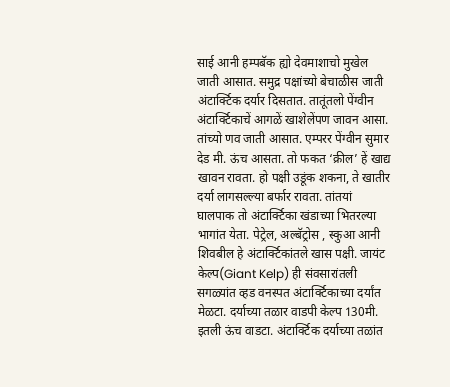साई आनी हम्पबॅक ह्यो देवमाशाचो मुखेल जाती आसात. समुद्र पक्षांच्यो बेचाळीस जाती अंटार्क्टिक दर्यार दिसतात. तातूंतलो पेंग्वीन अंटार्क्टिकाचें आगळें खाशेलेंपण जावन आसा. तांच्यो णव जाती आसात. एम्परर पेंग्वीन सुमार देड मी. ऊंच आसता. तो फकत ‘क्रील’ हें खाद्य खावन रावता. हो पक्षी उडूंक शकना, ते खातीर दर्या लागसल्ल्या बर्फार रावता. तांतयां घालपाक तो अंटार्क्टिका खंडाच्या भितरल्या भागांत येता. पेट्रेल, अल्बॅट्रोस , स्कुआ आनी शिवबील हे अंटार्क्टिकांतले खास पक्षी. जायंट केल्प(Giant Kelp) ही संवसारांतली सगळ्यांत व्हड वनस्पत अंटार्क्टिकाच्या दर्यांत मेळटा. दर्याच्या तळार वाडपी केल्प 130मी. इतली ऊंच वाडटा. अंटार्क्टिक दर्याच्या तळांत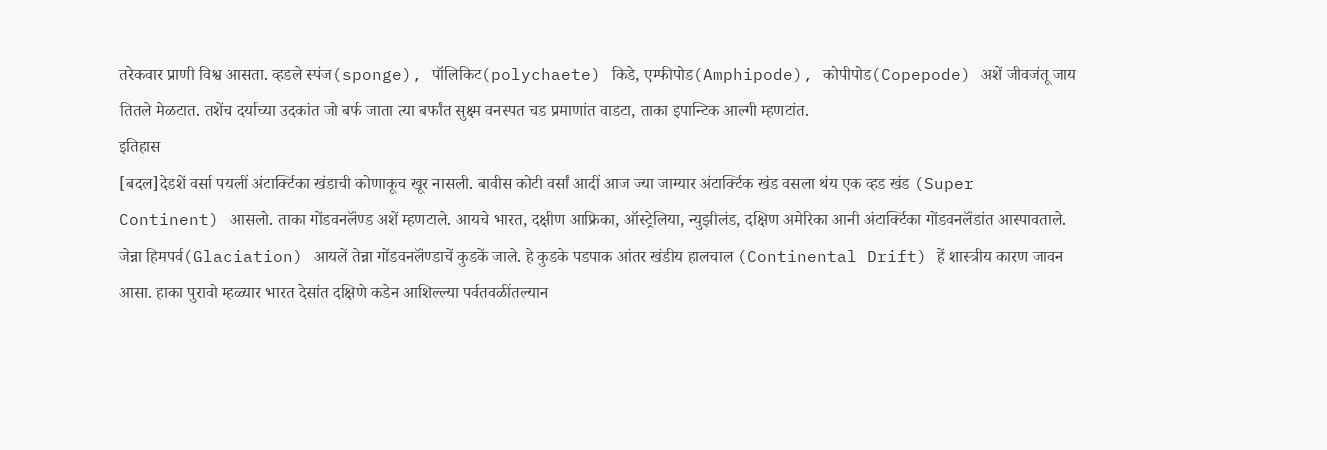तरेकवार प्राणी विश्व आसता. व्हडले स्पंज(sponge), पॉलिकिट(polychaete) किडे, एम्फीपोड(Amphipode), कोपीपोड(Copepode) अशें जीवजंतू जाय तितले मेळटात. तशेंच दर्याच्या उदकांत जो बर्फ जाता त्या बर्फांत सुक्ष्म वनस्पत चड प्रमाणांत वाडटा, ताका इपान्टिक आल्गी म्हणटांत.
इतिहास
[बदल]देडशें वर्सा पयलीं अंटार्क्टिका खंडाची कोणाकूच खूर नासली. बावीस कोटी वर्सां आदीं आज ज्या जाग्यार अंटार्क्टिक खंड वसला थंय एक व्हड खंड (Super Continent) आसलो. ताका गोंडवनलॅंण्ड अशें म्हणटाले. आयचे भारत, दक्षीण आफ्रिका, ऑस्ट्रेलिया, न्युझीलंड, दक्षिण अमेरिका आनी अंटार्क्टिका गोंडवनलॅंडांत आस्पावताले. जेन्ना हिमपर्व(Glaciation) आयलें तेन्ना गोंडवनलॅंण्डाचें कुडकें जाले. हे कुडके पडपाक आंतर खंडीय हालचाल (Continental Drift) हें शास्त्रीय कारण जावन आसा. हाका पुरावो म्हळ्यार भारत देसांत दक्षिणे कडेन आशिल्ल्या पर्वतवळींतल्यान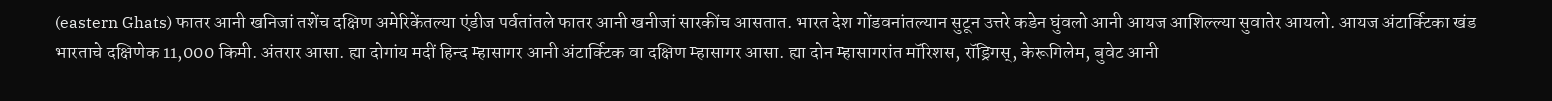(eastern Ghats) फातर आनी खनिजां तशेंच दक्षिण अमेरिकेंतल्या एंडीज पर्वतांतले फातर आनी खनीजां सारकींच आसतात. भारत देश गोंडवनांतल्यान सुटून उत्तरे कडेन घुंवलो आनी आयज आशिल्ल्या सुवातेर आयलो. आयज अंटार्क्टिका खंड भारताचे दक्षिणेक 11,000 किमी. अंतरार आसा. ह्या दोगांय मदीं हिन्द म्हासागर आनी अंटार्क्टिक वा दक्षिण म्हासागर आसा. ह्या दोन म्हासागरांत मॉरिशस, रॉड्रिगस्, केरूगिलेम, बुवेट आनी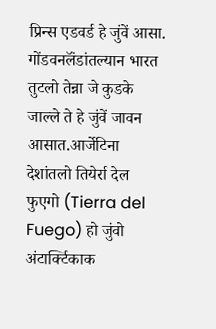प्रिन्स एडवर्ड हे जुंवें आसा. गोंडवनलॅंडांतल्यान भारत तुटलो तेन्ना जे कुडके जाल्ले ते हे जुंवें जावन आसात.आर्जेटिना देशांतलो तियेर्रा देल फुएगो (Tierra del Fuego) हो जुंवो अंटार्क्टिकाक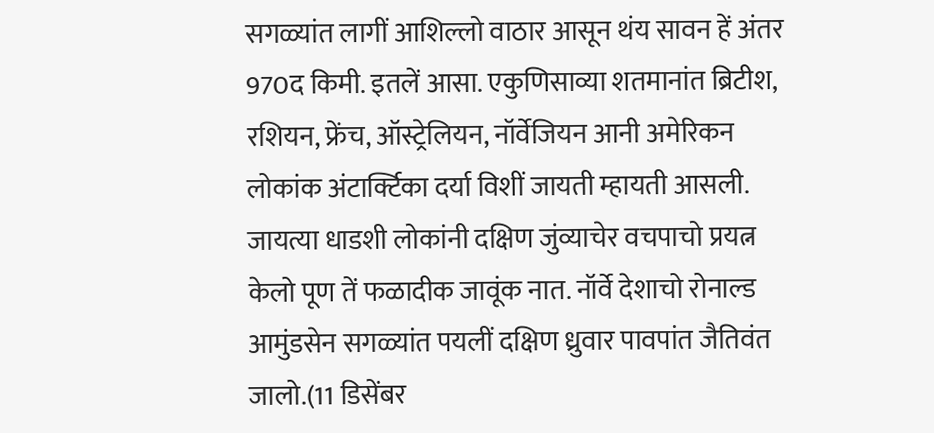सगळ्यांत लागीं आशिल्लो वाठार आसून थंय सावन हें अंतर 970द किमी. इतलें आसा. एकुणिसाव्या शतमानांत ब्रिटीश, रशियन, फ्रेंच, ऑस्ट्रेलियन, नॉर्वेजियन आनी अमेरिकन लोकांक अंटार्क्टिका दर्या विशीं जायती म्हायती आसली. जायत्या धाडशी लोकांनी दक्षिण जुंव्याचेर वचपाचो प्रयत्न केलो पूण तें फळादीक जावूंक नात. नॉर्वे देशाचो रोनाल्ड आमुंडसेन सगळ्यांत पयलीं दक्षिण ध्रुवार पावपांत जैतिवंत जालो.(11 डिसेंबर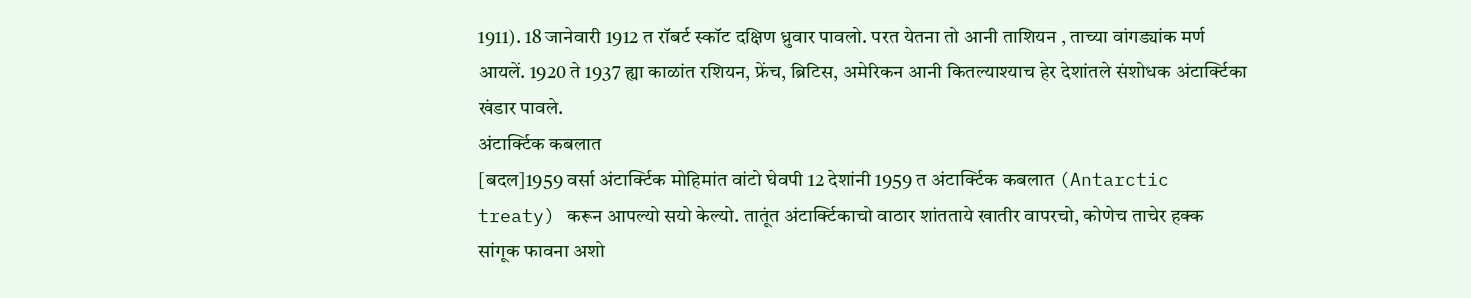1911). 18 जानेवारी 1912 त रॉबर्ट स्कॉट दक्षिण ध्रुवार पावलो. परत येतना तो आनी ताशियन , ताच्या वांगड्यांक मर्ण आयलें. 1920 ते 1937 ह्या काळांत रशियन, फ्रेंच, ब्रिटिस, अमेरिकन आनी कितल्याश्याच हेर देशांतले संशोधक अंटार्क्टिका खंडार पावले.
अंटार्क्टिक कबलात
[बदल]1959 वर्सा अंटार्क्टिक मोहिमांत वांटो घेवपी 12 देशांनी 1959 त अंटार्क्टिक कबलात (Antarctic treaty) करून आपल्यो सयो केल्यो. तातूंत अंटार्क्टिकाचो वाठार शांतताये खातीर वापरचो, कोणेच ताचेर हक्क सांगूक फावना अशो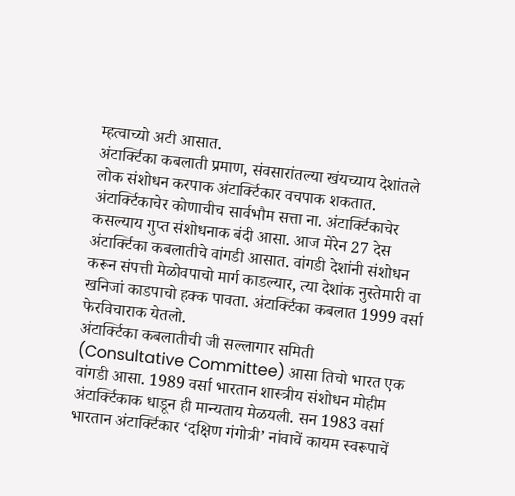म्हत्वाच्यो अटी आसात.
अंटार्क्टिका कबलाती प्रमाण, संवसारांतल्या खंयच्याय देशांतले लोक संशोधन करपाक अंटार्क्टिकार वचपाक शकतात. अंटार्क्टिकाचेर कोणाचीच सार्वभौम सत्ता ना. अंटार्क्टिकाचेर कसल्याय गुप्त संशोधनाक बंदी आसा. आज मेरेन 27 देस अंटार्क्टिका कबलातीचे वांगडी आसात. वांगडी देशांनी संशोधन करून संपत्ती मेळोवपाचो मार्ग काडल्यार, त्या देशांक नुस्तेमारी वा खनिजां काडपाचो हक्क पावता. अंटार्क्टिका कबलात 1999 वर्सा फेरविचाराक येतलो.
अंटार्क्टिका कबलातीची जी सल्लागार समिती (Consultative Committee) आसा तिचो भारत एक वांगडी आसा. 1989 वर्सा भारतान शास्त्रीय संशोधन मोहीम अंटार्क्टिकाक धाडून ही मान्यताय मेळयली. सन 1983 वर्सा भारतान अंटार्क्टिकार ‘दक्षिण गंगोत्री’ नांवाचें कायम स्वरूपाचें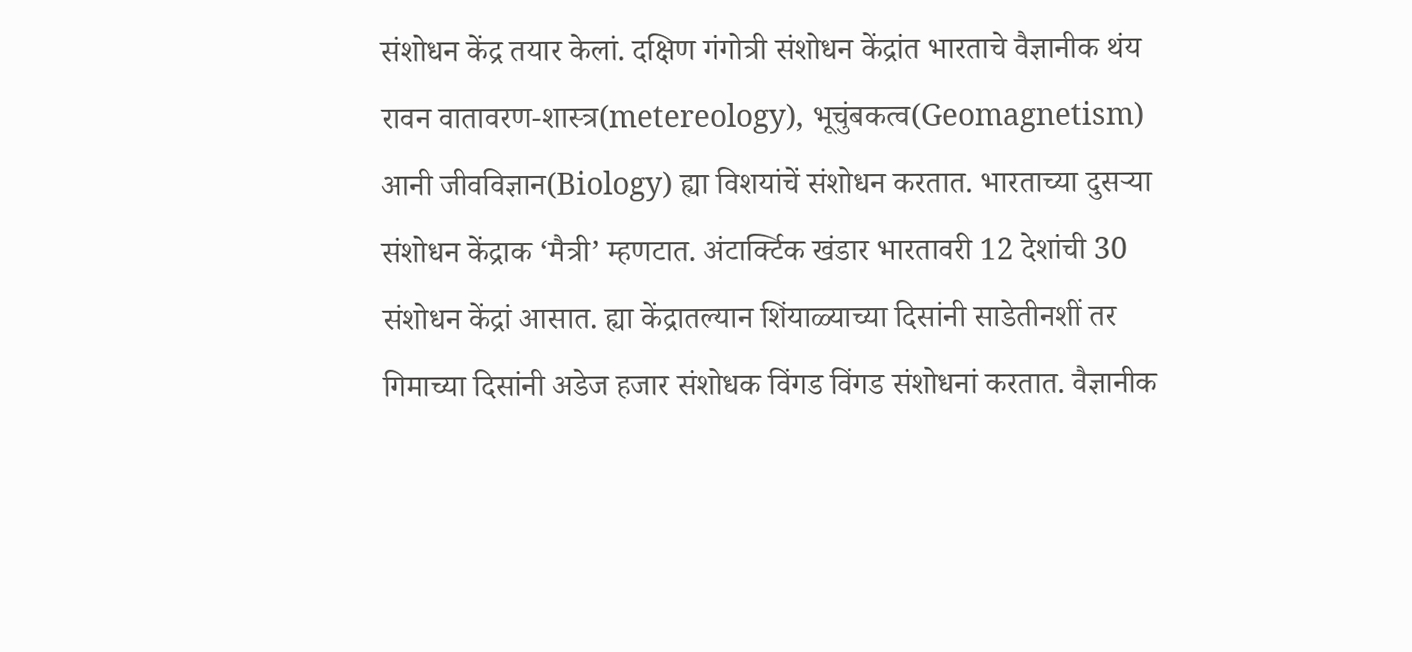संशोधन केंद्र तयार केलां. दक्षिण गंगोत्री संशोधन केंद्रांत भारताचे वैज्ञानीक थंय रावन वातावरण-शास्त्र(metereology), भूचुंबकत्व(Geomagnetism) आनी जीवविज्ञान(Biology) ह्या विशयांचें संशोधन करतात. भारताच्या दुसऱ्या संशोधन केंद्राक ‘मैत्री’ म्हणटात. अंटार्क्टिक खंडार भारतावरी 12 देशांची 30 संशोधन केंद्रां आसात. ह्या केंद्रातल्यान शिंयाळ्याच्या दिसांनी साडेतीनशीं तर गिमाच्या दिसांनी अडेज हजार संशोधक विंगड विंगड संशोधनां करतात. वैज्ञानीक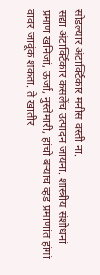सोडल्यार अंटार्क्टिकार मनीस वस्ती ना.
सद्या अंटार्क्टिकार कसलेंच उत्पादन जायना. शास्त्रीय संशोधनां प्रमाण खनिजां, ऊर्जा, नुस्तेमारी, हांचो बऱ्याच व्हड प्रमाणांत हांगां वावर जावूंक शकता. ते खातीर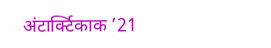अंटार्क्टिकाक ’21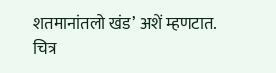शतमानांतलो खंड’ अशें म्हणटात.
चित्र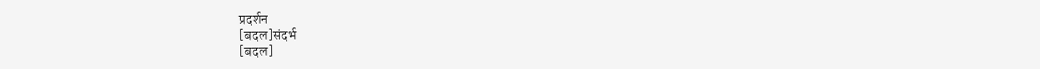प्रदर्शन
[बदल]संदर्भ
[बदल]